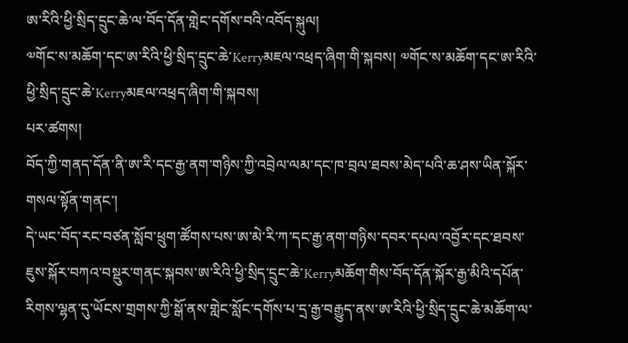ཨ་རིའི་ཕྱི་སྲིད་དྲུང་ཆེ་ལ་བོད་དོན་གླེང་དགོས་བའི་འབོད་སྐུལ།
༧གོང་ས་མཆོག་དང་ཨ་རིའི་ཕྱི་སྲིད་དྲུང་ཆེ་Kerryམཇལ་འཕྲད་ཞིག་གི་སྐབས། ༧གོང་ས་མཆོག་དང་ཨ་རིའི་ཕྱི་སྲིད་དྲུང་ཆེ་Kerryམཇལ་འཕྲད་ཞིག་གི་སྐབས།
པར་ཚགས།
བོད་ཀྱི་གནད་དོན་ནི་ཨ་རི་དང་རྒྱ་ནག་གཉིས་ཀྱི་འབྲེལ་ལམ་དང་ཁ་བྲལ་ཐབས་མེད་པའི་ཆ་ཤས་ཡིན་སྐོར་གསལ་སྟོན་གནང་།
དེ་ཡང་བོད་རང་བཙན་སློབ་ཕྲུག་ཚོགས་པས་ཨ་མེ་རི་ཀ་དང་རྒྱ་ནག་གཉིས་དབར་དཔལ་འབྱོར་དང་ཐབས་ཇུས་སྐོར་བཀའ་བསྡུར་གནང་སྐབས་ཨ་རིའི་ཕྱི་སྲིད་དྲུང་ཆེ་Kerryམཆོག་གིས་བོད་དོན་སྐོར་རྒྱ་མིའི་དཔོན་རིགས་ལྷན་དུ་ཡོངས་གྲགས་ཀྱི་སྒོ་ནས་གླེང་སློང་དགོས་པ་དྲ་རྒྱ་བརྒྱུད་ནས་ཨ་རིའི་ཕྱི་སྲིད་དྲུང་ཆེ་མཆོག་ལ་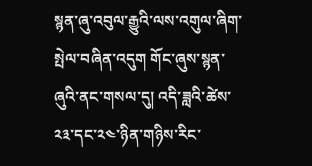སྙན་ཞུ་འབུལ་རྒྱུའི་ལས་འགུལ་ཞིག་སྤེལ་བཞིན་འདུག གོང་ཞུས་སྙན་ཞུའི་ནང་གསལ་དུ། འདི་ཟླའི་ཚེས་༢༣་དང་༢༤་ཉིན་གཉིས་རིང་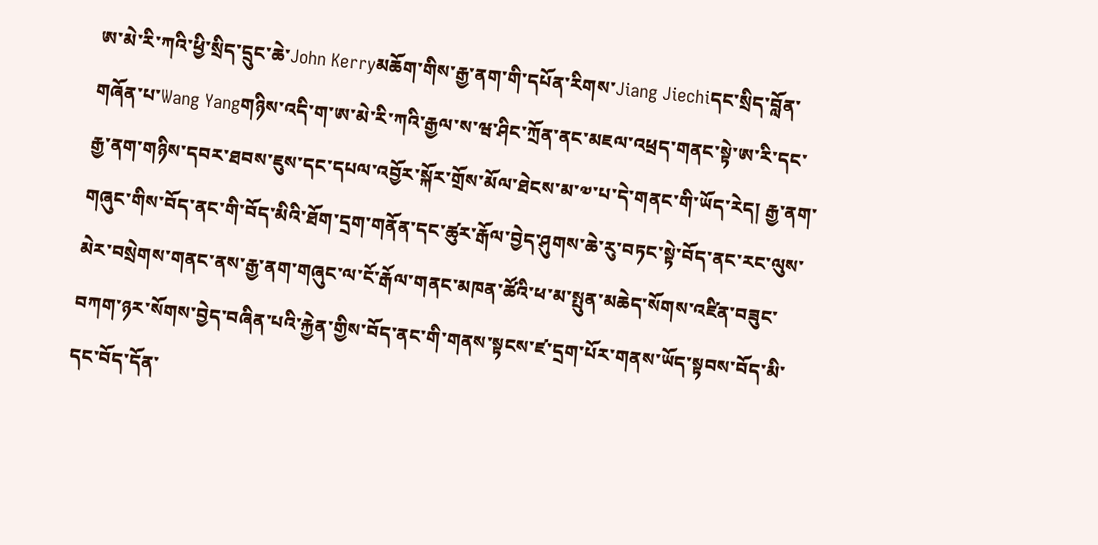ཨ་མེ་རི་ཀའི་ཕྱི་སྲིད་དྲུང་ཆེ་John Kerryམཆོག་གིས་རྒྱ་ནག་གི་དཔོན་རིགས་Jiang Jiechiདང་སྲིད་བློན་གཞོན་པ་Wang Yangགཉིས་འདི་ག་ཨ་མེ་རི་ཀའི་རྒྱལ་ས་ཝ་ཤིང་ཀྲོན་ནང་མཇལ་འཕྲད་གནང་སྟེ་ཨ་རི་དང་རྒྱ་ནག་གཉིས་དབར་ཐབས་ཇུས་དང་དཔལ་འབྱོར་སྐོར་གྲོས་མོལ་ཐེངས་མ་༧་པ་དེ་གནང་གི་ཡོད་རེད། རྒྱ་ནག་གཞུང་གིས་བོད་ནང་གི་བོད་མིའི་ཐོག་དྲག་གནོན་དང་ཚུར་རྒོལ་བྱེད་ཤུགས་ཆེ་རུ་བཏང་སྟེ་བོད་ནང་རང་ལུས་མེར་བསྲེགས་གནང་ནས་རྒྱ་ནག་གཞུང་ལ་ངོ་རྒོལ་གནང་མཁན་ཚོའི་ཕ་མ་སྤུན་མཆེད་སོགས་འཛིན་བཟུང་བཀག་ཉར་སོགས་བྱེད་བཞིན་པའི་རྐྱེན་གྱིས་བོད་ནང་གི་གནས་སྟངས་ཛ་དྲག་པོར་གནས་ཡོད་སྟབས་བོད་མི་དང་བོད་དོན་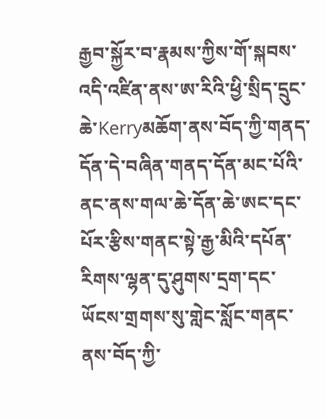རྒྱབ་སྐྱོར་བ་རྣམས་ཀྱིས་གོ་སྐབས་འདི་འཛིན་ནས་ཨ་རིའི་ཕྱི་སྲིད་དྲུང་ཆེ་Kerryམཆོག་ནས་བོད་ཀྱི་གནད་དོན་དེ་བཞིན་གནད་དོན་མང་པོའི་ནང་ནས་གལ་ཆེ་དོན་ཆེ་ཨང་དང་པོར་རྩིས་གནང་སྟེ་རྒྱ་མིའི་དཔོན་རིགས་ལྷན་དུ་ཤུགས་དྲག་དང་ཡོངས་གྲགས་སུ་གླེང་སློང་གནང་ནས་བོད་ཀྱི་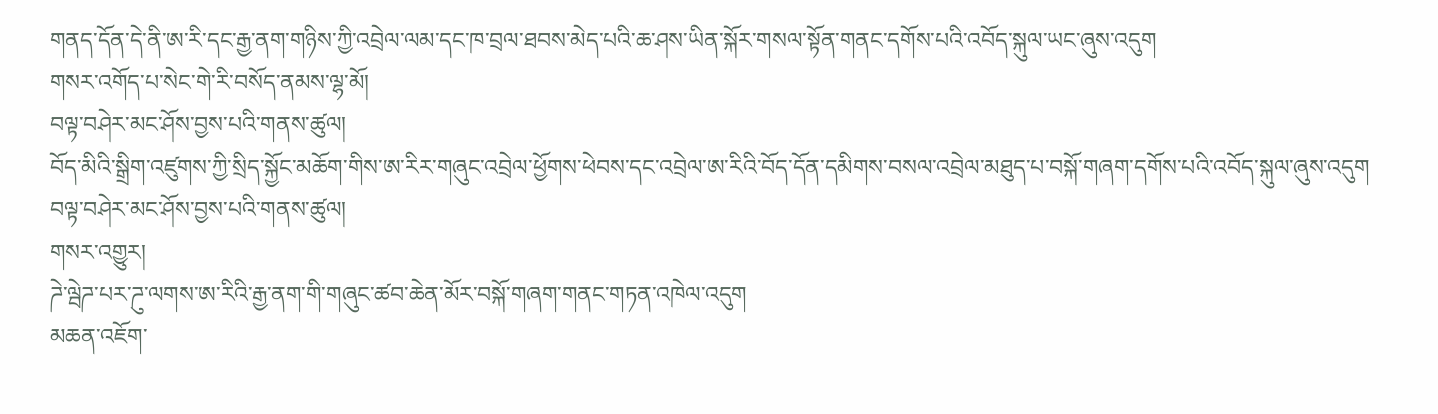གནད་དོན་དེ་ནི་ཨ་རི་དང་རྒྱ་ནག་གཉིས་ཀྱི་འབྲེལ་ལམ་དང་ཁ་བྲལ་ཐབས་མེད་པའི་ཆ་ཤས་ཡིན་སྐོར་གསལ་སྟོན་གནང་དགོས་པའི་འབོད་སྐུལ་ཡང་ཞུས་འདུག
གསར་འགོད་པ་སེང་གེ་རི་བསོད་ནམས་ལྷ་མོ།
བལྟ་བཤེར་མང་ཤོས་བྱས་པའི་གནས་ཚུལ།
བོད་མིའི་སྒྲིག་འཛུགས་ཀྱི་སྲིད་སྐྱོང་མཆོག་གིས་ཨ་རིར་གཞུང་འབྲེལ་ཕྱོགས་ཕེབས་དང་འབྲེལ་ཨ་རིའི་བོད་དོན་དམིགས་བསལ་འབྲེལ་མཐུད་པ་བསྐོ་གཞག་དགོས་པའི་འབོད་སྐུལ་ཞུས་འདུག
བལྟ་བཤེར་མང་ཤོས་བྱས་པའི་གནས་ཚུལ།
གསར་འགྱུར།
ཌེ་ལྦེཌ་པར་ཌུ་ལགས་ཨ་རིའི་རྒྱ་ནག་གི་གཞུང་ཚབ་ཆེན་མོར་བསྐོ་གཞག་གནང་གཏན་འཁེལ་འདུག
མཆན་འཇོག་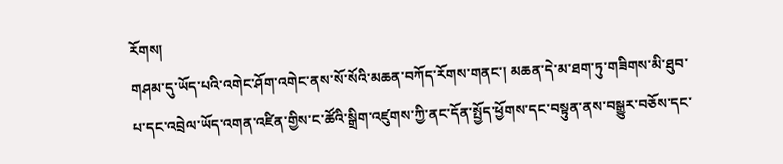རོགས།
གཤམ་དུ་ཡོད་པའི་འགེང་ཤོག་འགེང་ནས་སོ་སོའི་མཆན་བཀོད་རོགས་གནང་། མཆན་དེ་མ་ཐག་ཏུ་གཟིགས་མི་ཐུབ་པ་དང་འབྲེལ་ཡོད་འགན་འཛིན་གྱིས་ང་ཚོའི་སྒྲིག་འཛུགས་ཀྱི་ནང་དོན་སྤྱོད་ཕྱོགས་དང་བསྟུན་ནས་བསྒྱུར་བཅོས་དང་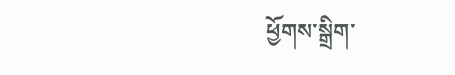ཕྱོགས་སྒྲིག་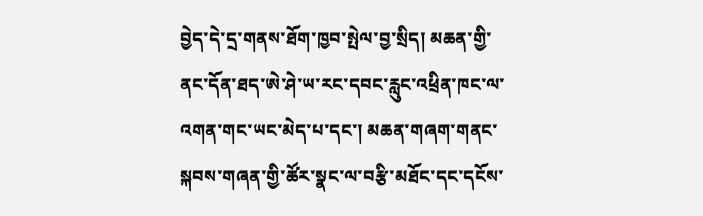བྱེད་དེ་དྲ་གནས་ཐོག་ཁྱབ་སྤེལ་བྱ་སྲིད། མཆན་གྱི་ནང་དོན་ཐད་ཨེ་ཤེ་ཡ་རང་དབང་རླུང་འཕྲིན་ཁང་ལ་འགན་གང་ཡང་མེད་པ་དང་། མཆན་གཞག་གནང་སྐབས་གཞན་གྱི་ཚོར་སྣང་ལ་བརྩི་མཐོང་དང་དངོས་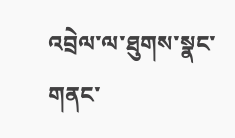འབྲེལ་ལ་ཐུགས་སྣང་གནང་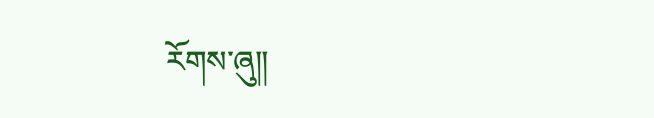རོགས་ཞུ༎